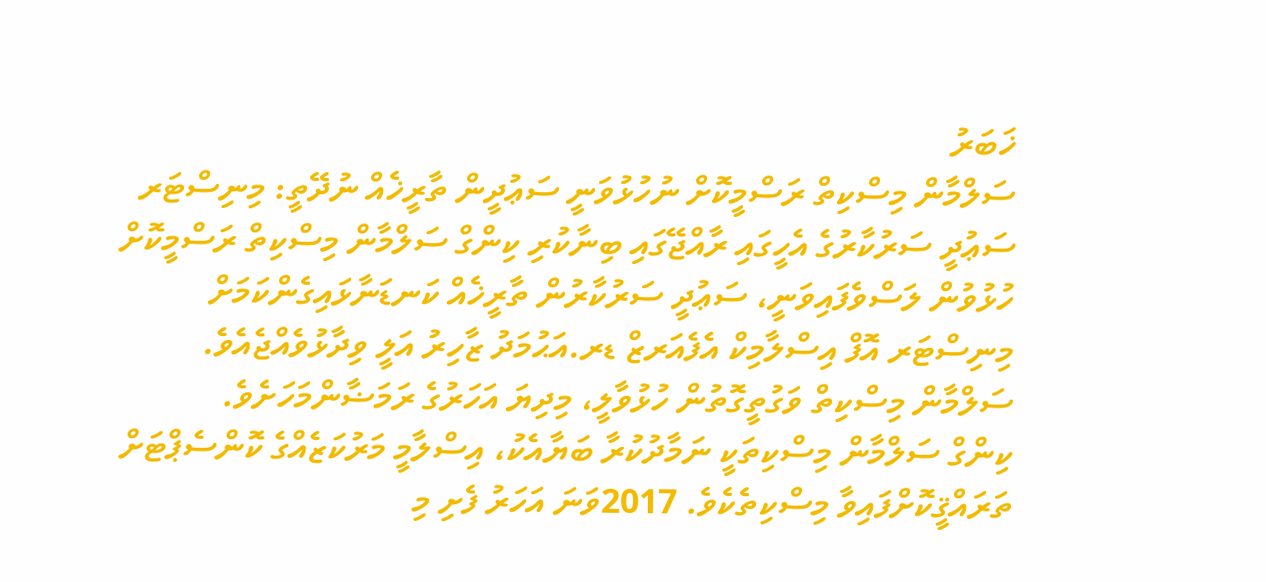ޚަބަރު
ސަލްމާން މިސްކިތް ރަސްމީކޮށް ނުހުޅުވަނީ ސަޢުދީން ތާރީޚެއް ނުދޭތީ: މިނިސްޓަރ
ސަޢުދީ ސަރުކާރުގެ އެހީގައި ރާއްޖޭގައި ބިނާކުރި ކިންގް ސަލްމާން މިސްކިތް ރަސްމީކޮށް ހުޅުވުން ލަސްވެފައިވަނީ، ސަޢުދީ ސަރުކާރުން ތާރީޚެއް ކަނޑަނާޅައިގެންކަމަށް މިނިސްޓަރ އޮފް އިސްލާމިކް އެފެއަރޒް ޑރ.އަޙުމަދު ޒާހިރު އަލީ ވިދާޅުވެއްޖެއެވެ. ސަލްމާން މިސްކިތް ވަގުތީގޮތުން ހުޅުވާލީ، މިދިޔަ އަހަރުގެ ރަމަޟާންމަހަށެވެ.
ކިންގް ސަލްމާން މިސްކިތަކީ ނަމާދުކުރާ ބަޔާއެކު، އިސްލާމީ މަރުކަޒެއްގެ ކޮންސެޕްޓަށް ތަރައްޤީކޮށްފައިވާ މިސްކިތެކެވެ. 2017ވަނަ އަހަރު ފެށި މި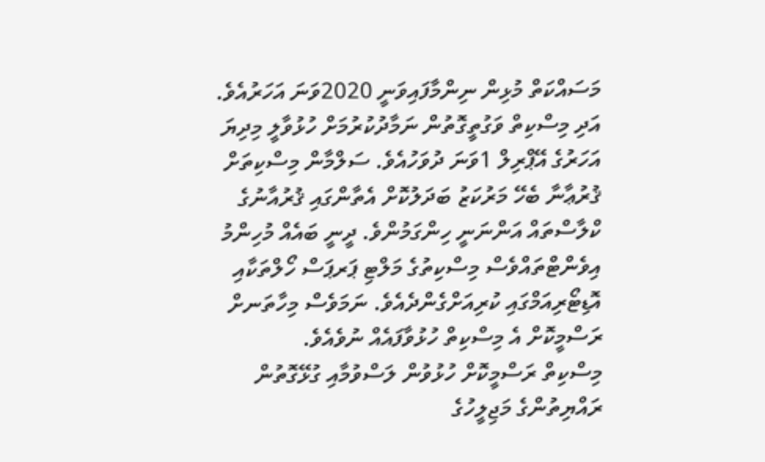މަސައްކަތް މުޅިން ނިންމާފައިވަނީ 2020ވަނަ އަހަރުއެވެ. އަދި މިސްކިތް ވަގުތީގޮތުން ނަމާދުކުރުމަށް ހުޅުވާލީ މިދިޔަ އަހަރުގެ އޭޕްރިލް 1ވަނަ ދުވަހުއެވެ. ސަލްމާން މިސްކިތަށް ޤުރުޢާނާ ބެހޭ މަރުކަޒު ބަދަލުކޮށް އެތާންގައި ޤުރުއާނުގެ ކްލާސްތައް އަންނަނީ ހިންގަމުންވެ. ދީނީ ބައެއް މުހިންމު އިވެންޓްތައްވެސް މިސްކިތުގެ މަލްޓި ޕަރޕަސް ހޯލްތަކާއި އޮޑިޓޯރިއަމްގައި ކުރިއަށްގެންދެއެވެ. ނަމަވެސް މިހާތަނށް ރަސްމީކޮށް އެ މިސްކިތް ހުޅުވާފައެއް ނުވެއެވެ.
މިސްކިތް ރަސްމީކޮށް ހުޅުވުން ލަސްވުމާއި ގުޅޭގޮތުން ރައްޔިތުންގެ މަޖިލީހުގެ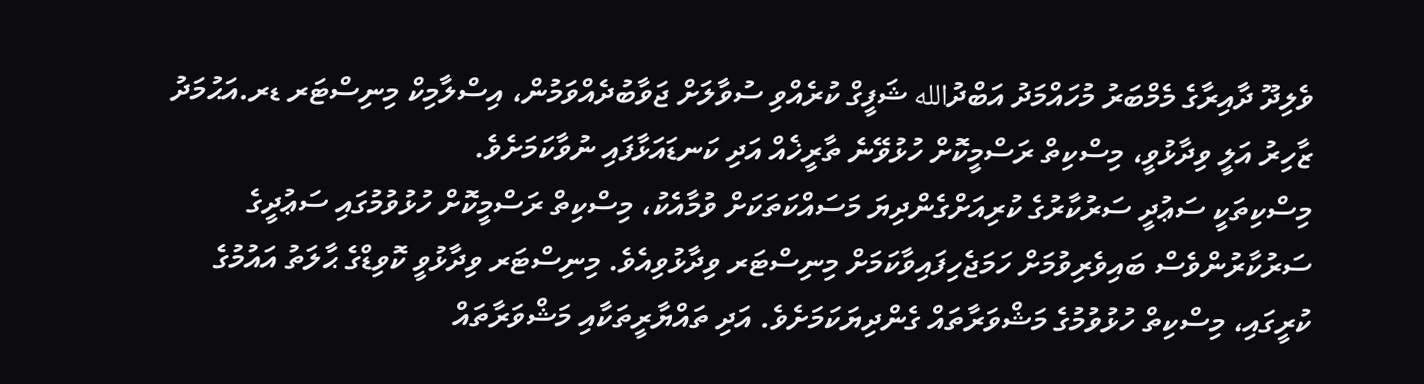ވެލިދޫ ދާއިރާގެ މެމްބަރު މުހައްމަދު އަބްދުالله ޝަފީގް ކުރެއްވި ސުވާލަށް ޖަވާބުދެއްވަމުން، އިސްލާމިކް މިނިސްޓަރ ޑރ.އަޙުމަދު ޒާހިރު އަލީ ވިދާޅުވީ، މިސްކިތް ރަސްމީކޮށް ހުޅުވޭނެ ތާރީޚެއް އަދި ކަނޑައަޅާފައި ނުވާކަމަށެވެ.
މިސްކިތަކީ ސަޢުދީ ސަރުކާރުގެ ކުރިއަށްގެންދިޔަ މަސައްކަތަކަށް ވުމާއެކު، މިސްކިތް ރަސްމީކޮށް ހުޅުވުމުގައި ސަޢުދީގެ ސަރުކާރުންވެސް ބައިވެރިވުމަށް ހަމަޖެހިފައިވާކަމަށް މިނިސްޓަރ ވިދާޅުވިއެވެ. މިނިސްޓަރ ވިދާޅުވީ ކޮވިޑްގެ ޙާލަތު އައުމުގެ ކުރީގައި، މިސްކިތް ހުޅުވުމުގެ މަޝްވަރާތައް ގެންދިޔަކަމަށެވެ. އަދި ތައްޔާރީތަކާއި މަޝްވަރާތައް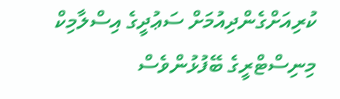ކުރިއަށްގެންދިއުމަށް ސަޢުދީގެ އިސްލާމިކް މިނިސްޓްރީގެ ބޭފުޅުންވެސް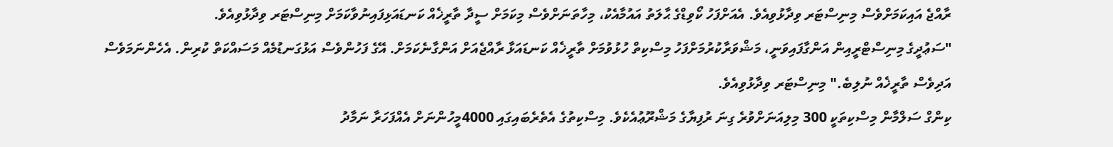ރާއްޖެ އައިކަމަށްވެސް މިނިސްޓަރ ވިދާޅުވިއެވެ. އެއަށްފަހު ކޯވިޑްގެ ޙާލަތު އައުމާއެކު، މިހާތަނަށްވެސް މިކަމަށް ސީދާ ތާރީޚެއް ކަނޑައަޅިފައިނުވާކަމަށް މިނިސްޓަރ ވިދާޅުވިއެވެ.
"ސަޢުދީގެ މިނިސްޓްރީއިން އަންގާފައިވަނީ، މަޝްވަރާކުރުމަށްފަހު މިސްކިތް ހުޅުވުމަށް ތާރީޚެއް ކަނޑައަޅާ ރާއްޖެއަށް އަންގާނެކަމަށް. އޭގެ ފަހުންވެސް އަޅުގަނޑުމެއް މަސައްކަތް ކުރިން. އެހެންނަމަވެސް އަދިވެސް ތާރީޚެއް ނުލިބެ." މިނިސްޓަރ ވިދާޅުވިއެވެ.
ކިންގް ސަލްމާން މިސްކިތަކީ 300 މިލިއަނަށްވުރެ ގިނަ ރުފިޔާގެ މަޝްރޫޢުއެކެވެ. މިސްކިތުގެ އެތެރެބައިގައި 4000މީހުންނަށް އެއްފަހަރާ ނަމާދު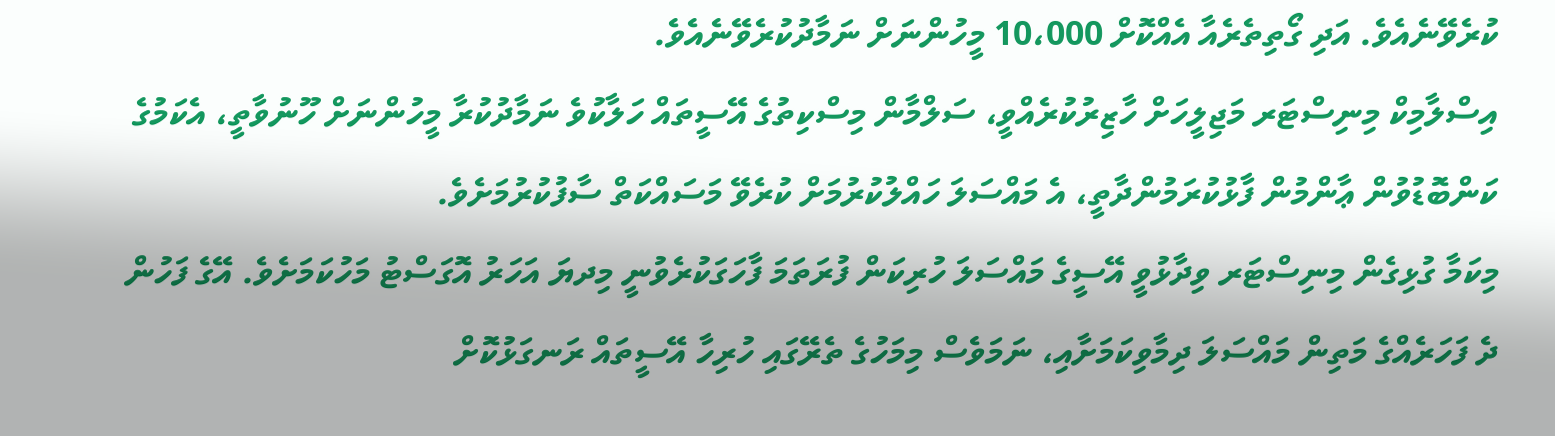ކުރެވޭނެއެވެ. އަދި ގޯތިތެރެއާ އެއްކޮށް 10،000 މީހުންނަށް ނަމާދުކުރެވޭނެއެވެ.
އިސްލާމިކް މިނިސްޓަރ މަޖިލީހަށް ހާޒިރުކުރެއްވީ، ސަލްމާން މިސްކިތުގެ އޭސީތައް ހަލާކުވެ ނަމާދުކުރާ މީހުންނަށް ހޫނުވާތީ، އެކަމުގެ ކަންބޮޑުވުން ޢާންމުން ފާޅުކުރަމުންދާތީ، އެ މައްސަލަ ހައްލުކުރުމަށް ކުރެވޭ މަސައްކަތް ސާފުކުރުމަށެވެ.
މިކަމާ ގުޅިގެން މިނިސްޓަރ ވިދާޅުވީ އޭސީގެ މައްސަލަ ހުރިކަން ފުރަތަމަ ފާހަގަކުރެވުނީ މިދޔަ އަހަރު އޮގަސްޓު މަހުކަމަށެވެ. އޭގެ ފަހުން ދެ ފަހަރެއްގެ މަތިން މައްސަލަ ދިމާވިކަމަށާއި، ނަމަވެސް މިމަހުގެ ތެރޭގައި ހުރިހާ އޭސީތައް ރަނގަޅުކޮށް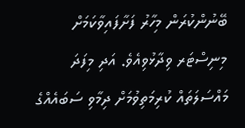ބޭނުންކުރަން މިހާރު ފަށާފައިވާކަމަށް މިނިސްޓަރ ވިދާޅުވިއެވެ. އަދި މިފަދަ މައްސަލަތައް ކުރިމަތިވުމަށް ދިމާވި ސަބައެއްގެ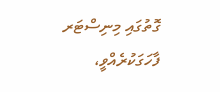ގޮތުގައި މިނިސްޓަރ ފާހަގަކުރެއްވީ،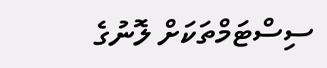ސިސްޓަމްތަކަށް ލޮނުގެ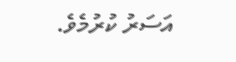އަސަރު ކުރުމެވެ.